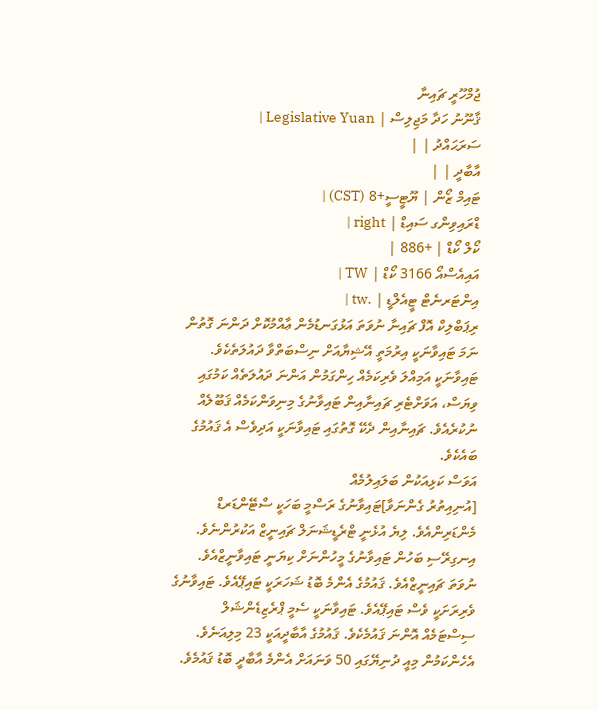ޖުމްހޫރީ ޗައިނާ
ޤާނޫނު ހަދާ މަޖިލިސް | Legislative Yuan |
ސަރަޙައްދު | |
އާބާދީ | |
ޓައިމް ޒޯން | ޔޫޓީސީ+8 (CST) |
ޑްރައިވިންގ ސައިޑް | right |
ކޯލް ކޯޑް | +886 |
އައިއެސްއޯ 3166 ކޯޑް | TW |
އިންޓަރނެޓް ޓީއެލްޑީ | .tw |
ރިޕަބްލިކް އޮފް ޗައިނާ ނުވަތަ އަޅުގަނޑުމެން ޢާއްމުކޮށް ދަންނަ ގޮތުން ނަމަ ޓައިވާނަކީ އިރުމަތީ އޭޝިޔާއަށް ނިސްބަތްވާ ދައުލަތެކެވެ. ޓައިވާނަކީ އަމިއްލަ ވެރިކަމެއް ހިންގަމުން އަންނަ ދައުލަތެއް ކަމުގައި ވިޔަސް، އަވަށްޓެރި ޗައިނާއިން ޓައިވާނުގެ މިނިވަންކަމެއް ޤަބޫލެއް ނުކުރެއެވެ. ޗައިނާއިން ދެކޭ ގޮތުގައި ޓައިވާނަކީ އަދިވެސް އެ ޤައުމުގެ ބައެކެވެ.
އަވަސް ކަޅިއަކުން ބަލައިލުމެއް
[އުނިއިތުރު ގެންނަވާ]ޓައިވާނުގެ ރަސްމީ ބަހަކީ ސްޓޭންޑަރޑް މެންޑަރިންއެވެ. ލިޔެ އުޅެނީ ޓްރެޑީޝަނަލް ޗައިނީޒް އަކުރުންނެވެ. އިނގިރޭސި ބަހުން ޓައިވާނުގެ މީހުންނަށް ކިޔަނީ ޓައިވާނީޒްއެވެ. ނުވަތަ ޗައިނީޒްއެވެ. ޤައުމުގެ އެންމެ ބޮޑު ޝަހަރަކީ ޓައިޕޭއެވެ. ޓައިވާނުގެ ވެރިރަށަކީ ވެސް ޓައިޕޭއެވެ. ޓައިވާނަކީ ސެމީ ޕްރެޒިޑެންޝަލް ސިސްޓަމެއް އޮންނަ ޤައުމެކެވެ. ޤައުމުގެ އާބާދީއަކީ 23 މިލިއަނެވެ. އެހެންކަމުން މިއީ ދުނިޔޭގައި 50 ވަނައަށް އެންމެ އާބާދީ ބޮޑު ޤައުމެވެ.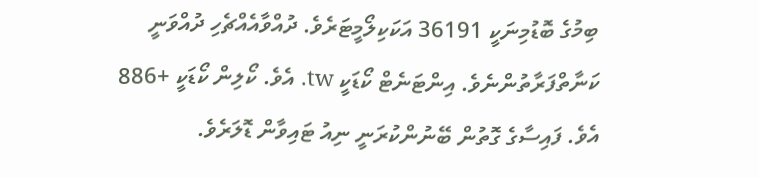ބިމުގެ ބޮޑުމިނަކީ 36191 އަކަކިލޯމީޓަރެވެ. ދުއްވާއެއްޗެހި ދުއްވަނީ ކަނާތްފަރާތުންނެވެ. އިންޓަނެޓް ކޯޑަކީ tw. އެވެ. ކޯލިން ކޯޑަކީ +886 އެވެ. ފައިސާގެ ގޮތުން ބޭނުންކުރަނީ ނިއު ޓައިވާން ޑޮލަރެވެ.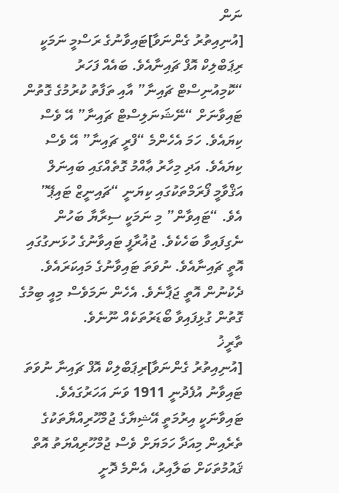ނަން
[އުނިއިތުރު ގެންނަވާ]ޓައިވާނުގެ ރަސްމީ ނަމަކީ ރިޕަބްލިކް އޮފް ޗައިނާއެވެ. ބައެއް ފަހަރު “ކޮމިއުނިސްޓް ޗައިނާ” އާއި ތަފާތު ކުރުމުގެ ގޮތުން ޓައިވާނަށް “ނޭޝަނަލިސްޓް ޗައިނާ” އޭ ވެސް ކިޔައެވެ. ހަމަ އެހެންމެ “ފްރީ ޗައިނާ” އޭ ވެސް ކިޔައެވެ. އަދި މިހާރު ޢާއްމު ގޮތެއްގައި ބައިނަލް އަޤްވާމީ ފޯރަމްތަކުގައި ކިޔަނީ “ޗައިނީޒް ޓައިޕޭ” އެވެ. “ޓައިވާން” މި ނަމަކީ ސިރާޔާ ބަހުން ނެގިފައިވާ ބަހެކެވެ. ޖުޣުރާފީ ޓައިވާނުގެ ހުޅަނގުގައި އޮތީ ޗައިނާއެވެ. ނުވަތަ ޓައިވާނުގެ މައިކަރައެވެ. ދެކުނުން އޮތީ ޖަޕާނެވެ. އެހެން ނަމަވެސް މިއީ ބިމުގެ ގޮތުން ގުޅިފައިވާ ބޯޑަރުތަކެއް ނޫނެވެ.
ތާރީޚު
[އުނިއިތުރު ގެންނަވާ]ރިޕަބްލިކް އޮފް ޗައިނާ ނުވަތަ ޓައިވާނު އުފެދުނީ 1911 ވަނަ އަހަރުގައެވެ. ޓައިވާނަކީ އިރުމަތީ އޭޝިޔާގެ ޖުމްހޫރިއްޔާތަކުގެ ތެރެއިން މިއަދާ ހަމަޔަށް ވެސް ޖުމްހޫރިއްޔަތު އޮތް ޤައުމުތަކަށް ބަލާއިރު، އެންމެ ދޮށީ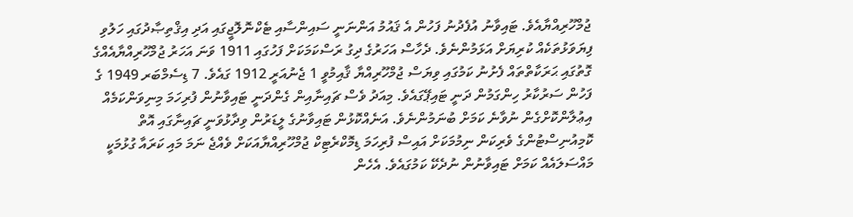ޖުމްހޫރިއްޔާއެވެ. ޓައިވާނު އުފެދުނު ފަހުން އެ ޤައުމު އަންނަނީ ސައިންސާއި ޓެކްނޮލޮޖީގައި އަދި އިޤްތިޞާދުގައި ހަލުވި ފިޔަވަޅުތަކެއް ކުރިޔަށް އަޅަމުންނެވެ. ދެހާސް އަހަރުގެ ދިގު ރަސްކަމަކަށް ފަހުގައި 1911 ވަނަ އަހަރު ޖުމްހޫރިއްޔާއެއްގެ ގޮތުގައި ޙަރަކާތްތައް ފެށުނު ކަމުގައި ވިޔަސް ޖުމްހޫރިއްޔާ ޤާއިމުވީ 1 ޖެނުއަރީ 1912 ގައެވެ. 7 ޑިސެމްބަރ 1949 ގެ ފަހުން ސަރުކާރު ހިންގަމުން ދަނީ ޓައިޕޭގައެވެ. މިއަދު ވެސް ޗައިނާއިން ގެންދަނީ ޓައިވާނުން ފުރިހަމަ މިނިވަންކަމެއް އިޢުލާންކޮށްގެން ނުވާނެ ކަމަށް ބުނަމުންނެވެ. އަނެއްކޮޅުން ޓައިވާނުގެ ލީޑަރުން ވިދާޅުވަނީ ޗައިނާގައި އޮތް ކޮމިއުނިސްޓުންގެ ވެރިކަން ނިމުމަކަށް އައިސް ފުރިހަމަ ޑިމޮކްރެޓިކް ޖުމްހޫރިއްޔާއަކަށް ވެއްޖެ ނަމަ މައި ކަރައާ ގުޅުމަކީ މައްސަލައެއް ކަމަށް ޓައިވާނުން ނުދެކޭ ކަމުގައެވެ. އެހެން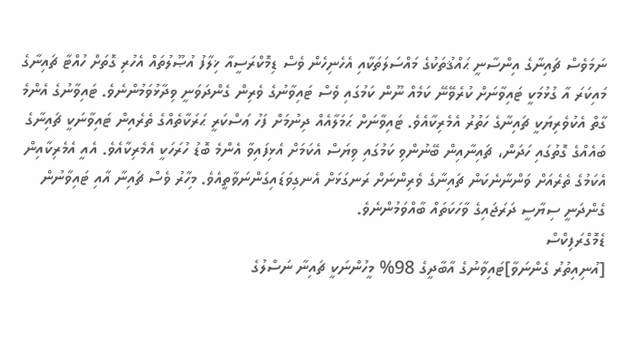ނަމަވެސް ޗައިނާގެ އިންސާނީ ޙައްޤުތަކުގެ މައްސަލަތަކާއި އެހެނިހެން ވެސް ޑިމޮކްރަސީއާ ޚިލާފު އުޞޫލުތައް އެހުރި ގޮތަށް ހުއްޓާ ޗައިނާގެ މައިކަރަ އާ ގުޅުމަކީ ޓައިވާނަށް ކުރެވޭނޭ ކަމެއް ނޫން ކަމުގައި ވެސް ޓައިވާނުގެ ވެރިން ގެންދަވަނީ ވިދާޅުވަމުންނެވެ. ޓައިވާނުގެ އެންމެ ގާތް އެކުވެރިޔަކީ ޗައިނާގެ ހަތުރު އެމެރިކާއެވެ. ޓައިވާނަށް ޙަމަލާއެއް ދިނުމަށް ފަހު ޢަސްކަރީ ޙަރަކާތެއްގެ ތެރެއިން ޓައިވާނަކީ ޗައިނާގެ ބައެއްގެ ގޮތުގައި ހަދަން، ޗައިނާއިން ބޭނުންވި ކަމުގައި ވިޔަސް އެކަމަށް އެޅިފައިވާ އެންމެ ބޮޑު ހުރަހަކީ އެމެރިކާއެވެ. އެއީ އެމެރިކާއިން އެކަމުގެ ތެރެއަށް ވަންނާނެކަން ޗައިނާގެ ވެރިންނަށް ރަނގަޅަށް އެނގިވަޑައިގަންނަވާތީއެވެ. މިހާރު ވެސް ޗައިނާ އާއި ޓައިވާނުން ގެންދަނީ ސިޔާސީ ދަރަޖައިގެ ވާހަކަތައް ބާއްވަމުންނެވެ.
ޑެމޮގްރަފިކްސް
[އުނިއިތުރު ގެންނަވާ]ޓައިވާނުގެ އާބާދީގެ 98% މީހުންނަކީ ޗައިނާ ނަސްލުގެ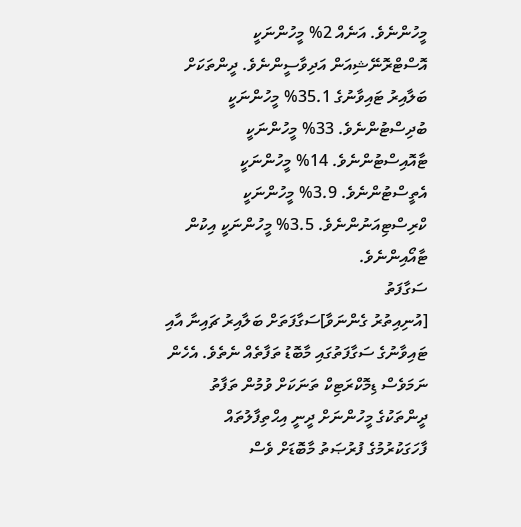މީހުންނެވެ. އަނެއް 2% މީހުންނަކީ އޮސްޓްރޮނޭޝިއަން އަދިވާސީންނެވެ. ދީންތަކަށް ބަލާއިރު ޓައިވާނުގެ 35.1% މީހުންނަކީ ބުދިސްޓުންނެވެ. 33% މީހުންނަކީ ޓާއޮއިސްޓުންނެވެ. 14% މީހުންނަކީ އެތީސްޓުންނެވެ. 3.9% މީހުންނަކީ ކްރިސްޓިއަނުންނެވެ. 3.5% މީހުންނަކީ އިކުން ޓާއޯއިންނެވެ.
ސަގާފަތު
[އުނިއިތުރު ގެންނަވާ]ސަގާފަތަށް ބަލާއިރު ޗައިނާ އާއި ޓައިވާނުގެ ސަގާފަތުގައި މާބޮޑު ތަފާތެއް ނެތެވެ. އެހެން ނަމަވެސް ޑިމޮކްރަޓިކް ތަނަކަށް ވުމުން ތަފާތު ދީންތަކުގެ މީހުންނަށް ދީނީ އިޙްތިފާލުތައް ފާހަގަކުރުމުގެ ފުރުޞަތު މާބޮޑަށް ވެސް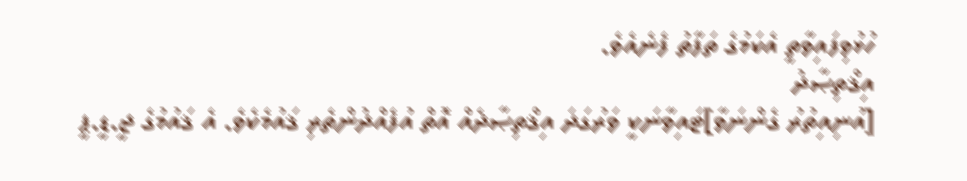ހުޅުވިފައިވާތީ އެކަމުގެ ތަފާތު ފެނެއެވެ.
އިޤްތިޞާދު
[އުނިއިތުރު ގެންނަވާ]ޓައިވާނަކީ ވަރުގަދަ އިޤްތިޞާދެއް އޮތް އުފެއްދުންތެރި ޤައުމެކެވެ. އެ ޤައުމުގެ ޖީ.ޑީ.ޕީ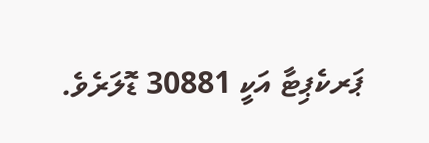ޕަރކެޕިޓާ އަކީ 30881 ޑޮލަރެވެ.